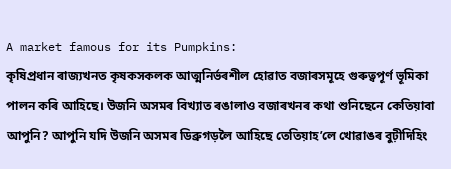A market famous for its Pumpkins:
কৃষিপ্রধান ৰাজ্যখনত কৃষকসকলক আত্মনিৰ্ভৰশীল হোৱাত বজাৰসমূহে গুৰুত্বপূৰ্ণ ভূমিকা পালন কৰি আহিছে। উজনি অসমৰ বিখ্যাত ৰঙালাও বজাৰখনৰ কথা শুনিছেনে কেতিয়াবা আপুনি? আপুনি যদি উজনি অসমৰ ডিব্ৰুগড়লৈ আহিছে তেতিয়াহ’লে খোৱাঙৰ বুঢ়ীদিহিং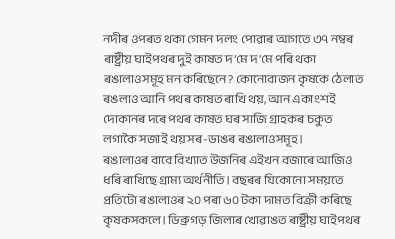নদীৰ ওপৰত থকা গেমন দলং পোৱাৰ আগতে ৩৭ নম্বৰ ৰাষ্ট্ৰীয় ঘাইপথৰ দুই কাষত দ’মে দ’মে পৰি থকা ৰঙালাওসমূহ মন কৰিছেনে? কোনোবাজন কৃষকে ঠেলাত ৰঙলাও আনি পথৰ কাষত ৰাখি থয়, আন একাংশই দোকানৰ দৰে পথৰ কাষত ঘৰ সাজি গ্ৰাহকৰ চকুত লগাকৈ সজাই থয় সৰ-ডাঙৰ ৰঙালাওসমূহ।
ৰঙালাওৰ বাবে বিখ্যাত উজনিৰ এইখন বজাৰে আজিও ধৰি ৰাখিছে গ্রাম্য অর্থনীতি। বছৰৰ যিকোনো সময়তে প্রতিটো ৰঙালাওৰ ২০ পৰা ৬০ টকা দামত বিক্ৰী কৰিছে কৃষকসকলে। ডিব্রুগড় জিলাৰ খোৱাঙত ৰাষ্ট্ৰীয় ঘাইপথৰ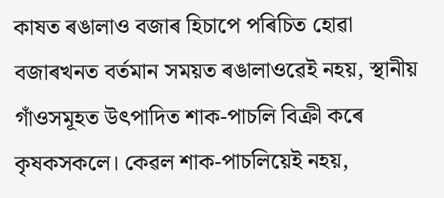কাষত ৰঙালাও বজাৰ হিচাপে পৰিচিত হোৱা বজাৰখনত বর্তমান সময়ত ৰঙালাওৱেই নহয়, স্থানীয় গাঁওসমূহত উৎপাদিত শাক-পাচলি বিক্ৰী কৰে কৃষকসকলে। কেৱল শাক-পাচলিয়েই নহয়,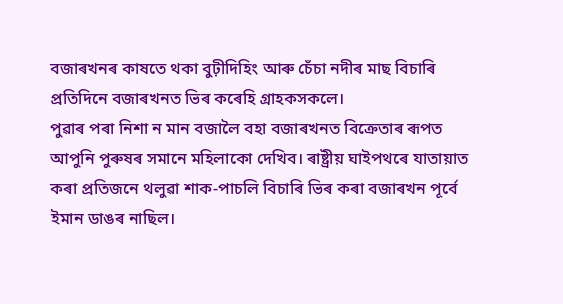বজাৰখনৰ কাষতে থকা বুঢ়ীদিহিং আৰু চেঁচা নদীৰ মাছ বিচাৰি প্ৰতিদিনে বজাৰখনত ভিৰ কৰেহি গ্রাহকসকলে।
পুৱাৰ পৰা নিশা ন মান বজালৈ বহা বজাৰখনত বিক্ৰেতাৰ ৰূপত আপুনি পুৰুষৰ সমানে মহিলাকো দেখিব। ৰাষ্ট্ৰীয় ঘাইপথৰে যাতায়াত কৰা প্ৰতিজনে থলুৱা শাক-পাচলি বিচাৰি ভিৰ কৰা বজাৰখন পূর্বে ইমান ডাঙৰ নাছিল।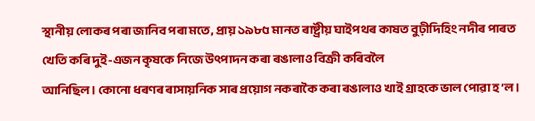স্থানীয় লোকৰ পৰা জানিব পৰা মতে, প্রায় ১৯৮৫ মানত ৰাষ্ট্ৰীয় ঘাইপথৰ কাষত বুঢ়ীদিহিং নদীৰ পাৰত খেতি কৰি দুই-এজন কৃষকে নিজে উৎপাদন কৰা ৰঙালাও বিক্ৰী কৰিবলৈ
আনিছিল। কোনো ধৰণৰ ৰাসায়নিক সাৰ প্ৰয়োগ নকৰাকৈ কৰা ৰঙালাও খাই গ্রাহকে ভাল পোৱা হ’ল।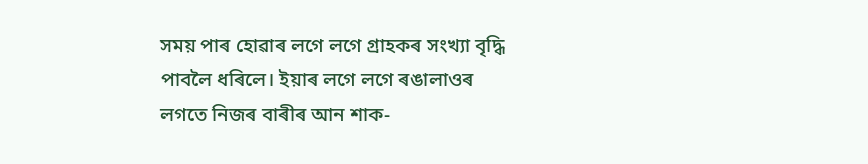সময় পাৰ হোৱাৰ লগে লগে গ্ৰাহকৰ সংখ্যা বৃদ্ধি পাবলৈ ধৰিলে। ইয়াৰ লগে লগে ৰঙালাওৰ লগতে নিজৰ বাৰীৰ আন শাক-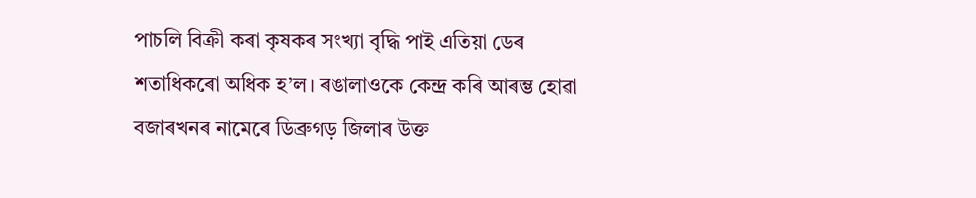পাচলি বিক্ৰী কৰা কৃষকৰ সংখ্যা বৃদ্ধি পাই এতিয়া ডেৰ শতাধিকৰো অধিক হ’ল। ৰঙালাওকে কেন্দ্ৰ কৰি আৰম্ভ হোৱা বজাৰখনৰ নামেৰে ডিব্ৰুগড় জিলাৰ উক্ত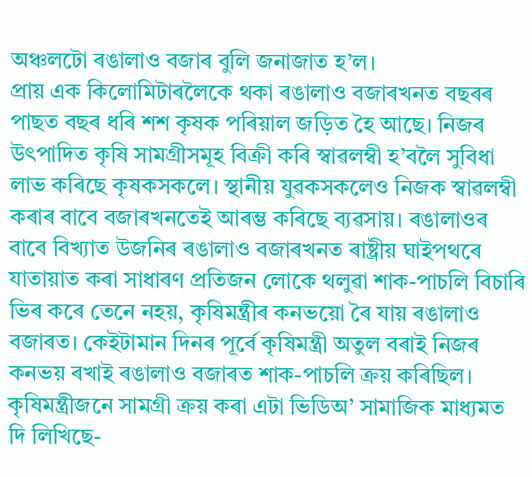অঞ্চলটো ৰঙালাও বজাৰ বুলি জনাজাত হ’ল।
প্রায় এক কিলোমিটাৰলৈকে থকা ৰঙালাও বজাৰখনত বছৰৰ পাছত বছৰ ধৰি শশ কৃষক পৰিয়াল জড়িত হৈ আছে। নিজৰ উৎপাদিত কৃষি সামগ্ৰীসমূহ বিক্ৰী কৰি স্বাৱলম্বী হ’বলৈ সুবিধা লাভ কৰিছে কৃষকসকলে। স্থানীয় যুৱকসকলেও নিজক স্বাৱলম্বী কৰাৰ বাবে বজাৰখনতেই আৰম্ভ কৰিছে ব্যৱসায়। ৰঙালাওৰ বাবে বিখ্যাত উজনিৰ ৰঙালাও বজাৰখনত ৰাষ্ট্ৰীয় ঘাইপথৰে যাতায়াত কৰা সাধাৰণ প্রতিজন লোকে থলুৱা শাক-পাচলি বিচাৰি ভিৰ কৰে তেনে নহয়, কৃষিমন্ত্ৰীৰ কনভয়ো ৰৈ যায় ৰঙালাও বজাৰত। কেইটামান দিনৰ পূৰ্বে কৃষিমন্ত্রী অতুল বৰাই নিজৰ কনভয় ৰখাই ৰঙালাও বজাৰত শাক-পাচলি ক্ৰয় কৰিছিল।
কৃষিমন্ত্রীজনে সামগ্রী ক্ৰয় কৰা এটা ভিডিঅ’ সামাজিক মাধ্যমত দি লিখিছে-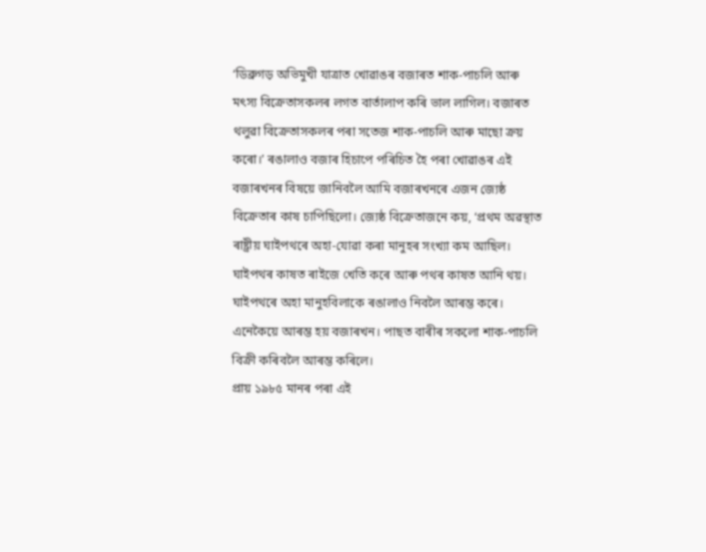‘ডিব্ৰুগড় অভিমুখী যাত্ৰাত খোৱাঙৰ বজাৰত শাক-পাচলি আৰু মৎস্য বিক্রেতাসকলৰ লগত বাৰ্তালাপ কৰি ভাল লাগিল। বজাৰত থলুৱা বিক্রেতাসকলৰ পৰা সতেজ শাক-পাচলি আৰু মাছো ক্রয় কৰো।’ ৰঙালাও বজাৰ হিচাপে পৰিচিত হৈ পৰা খোৱাঙৰ এই বজাৰখনৰ বিষয়ে জানিবলৈ আমি বজাৰখনৰে এজন জ্যেষ্ঠ বিক্রেতাৰ কাষ চাপিছিলো। জ্যেষ্ঠ বিক্রেতাজনে কয়, ‘প্রথম অৱস্থাত ৰাষ্ট্ৰীয় ঘাইপথৰে অহা-যোৱা কৰা মানুহৰ সংখ্যা কম আছিল। ঘাইপথৰ কাষত ৰাইজে খেতি কৰে আৰু পথৰ কাষত আনি থয়। ঘাইপথৰে অহা মানুহবিলাকে ৰঙালাও নিবলৈ আৰম্ভ কৰে। এনেকৈয়ে আৰম্ভ হয় বজাৰখন। পাছত বাৰীৰ সকলো শাক-পাচলি বিক্ৰী কৰিবলৈ আৰম্ভ কৰিলে।
প্রায় ১৯৮৫ মানৰ পৰা এই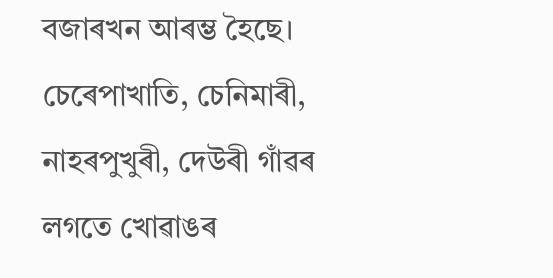বজাৰখন আৰম্ভ হৈছে। চেৰেপাখাতি, চেনিমাৰী, নাহৰপুখুৰী, দেউৰী গাঁৱৰ লগতে খোৱাঙৰ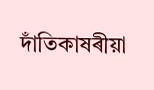দাঁতিকাষৰীয়া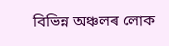বিভিন্ন অঞ্চলৰ লোক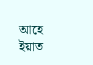আহে ইয়াত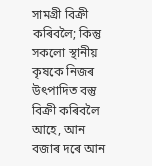সামগ্রী বিক্রী কৰিবলৈ; কিন্তু সকলো স্থানীয় কৃষকে নিজৰ উৎপাদিত বস্তু বিক্ৰী কৰিবলৈ আহে, আন বজাৰ দৰে আন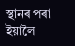স্থানৰ পৰা ইয়ালৈ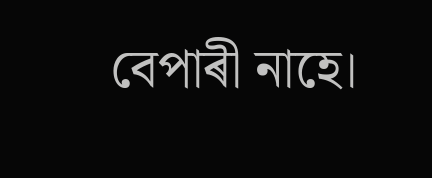বেপাৰী নাহে।